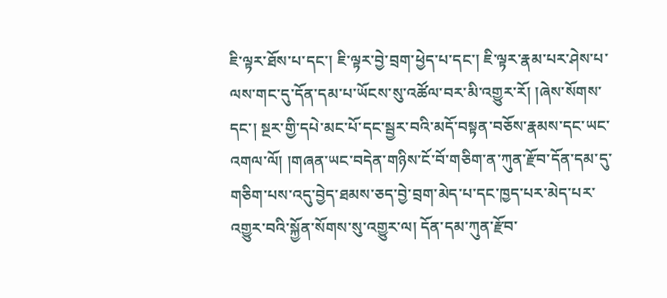ཇི་ལྟར་ཐོས་པ་དང་། ཇི་ལྟར་བྱེ་བྲག་ཕྱེད་པ་དང་། ཇི་ལྟར་རྣམ་པར་ཤེས་པ་ལས་གང་དུ་དོན་དམ་པ་ཡོངས་སུ་འཚོལ་བར་མི་འགྱུར་རོ། །ཞེས་སོགས་དང་། སྔར་གྱི་དཔེ་མང་པོ་དང་སྦྱར་བའི་མདོ་བསྟན་བཅོས་རྣམས་དང་ཡང་འགལ་ལོ། །གཞན་ཡང་བདེན་གཉིས་ངོ་བོ་གཅིག་ན་ཀུན་རྫོབ་དོན་དམ་དུ་གཅིག་པས་འདུ་བྱེད་ཐམས་ཅད་བྱེ་བྲག་མེད་པ་དང་ཁྱད་པར་མེད་པར་འགྱུར་བའི་སྐྱོན་སོགས་སུ་འགྱུར་ལ། དོན་དམ་ཀུན་རྫོབ་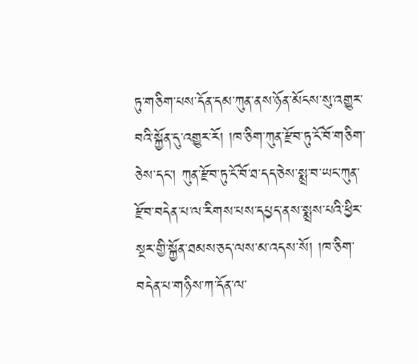ཏུ་གཅིག་པས་དོན་དམ་ཀུན་ནས་ཉོན་མོངས་སུ་འགྱུར་བའི་སྐྱོན་དུ་འགྱུར་རོ། །ཁ་ཅིག་ཀུན་རྫོབ་ཏུ་ངོ་བོ་གཅིག་ཅེས་དང་། ཀུན་རྫོབ་ཏུ་ངོ་བོ་ཐ་དད་ཅེས་སྨྲ་བ་ཡང་ཀུན་རྫོབ་བདེན་པ་ལ་རིགས་པས་དཔྱད་ནས་སྨྲས་པའི་ཕྱིར་སྔར་གྱི་སྐྱོན་ཐམས་ཅད་ལས་མ་འདས་སོ། །ཁ་ཅིག་བདེན་པ་གཉིས་ཀ་དོན་ལ་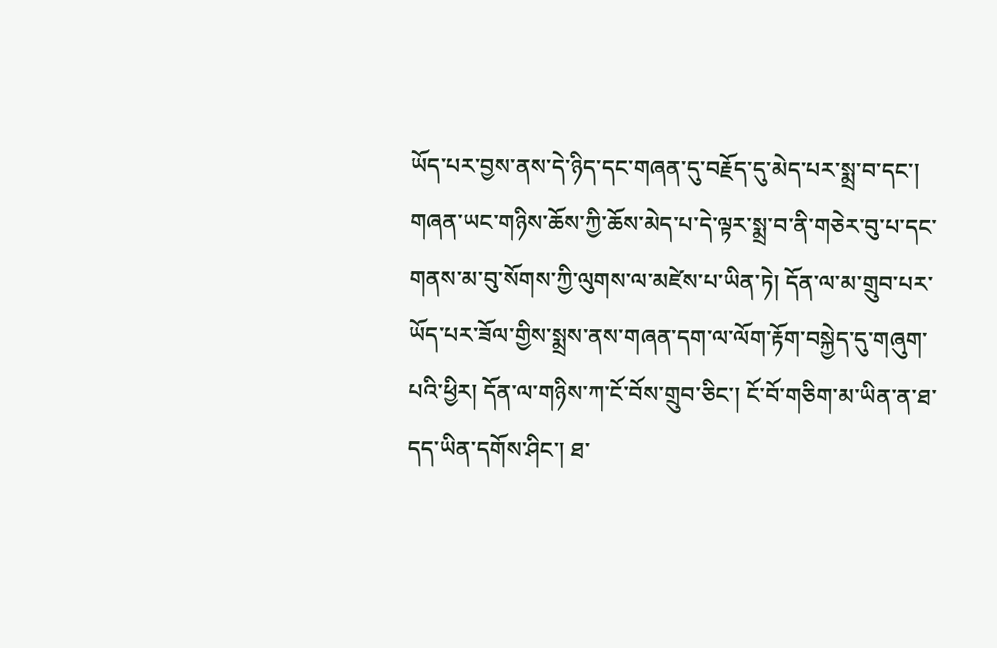ཡོད་པར་བྱས་ནས་དེ་ཉིད་དང་གཞན་དུ་བརྗོད་དུ་མེད་པར་སྨྲ་བ་དང་། གཞན་ཡང་གཉིས་ཆོས་ཀྱི་ཆོས་མེད་པ་དེ་ལྟར་སྨྲ་བ་ནི་གཅེར་བུ་པ་དང་གནས་མ་བུ་སོགས་ཀྱི་ལུགས་ལ་མཛེས་པ་ཡིན་ཏེ། དོན་ལ་མ་གྲུབ་པར་ཡོད་པར་ཟོལ་གྱིས་སྨྲས་ནས་གཞན་དག་ལ་ལོག་རྟོག་བསྐྱེད་དུ་གཞུག་པའི་ཕྱིར། དོན་ལ་གཉིས་ཀ་ངོ་བོས་གྲུབ་ཅིང་། ངོ་བོ་གཅིག་མ་ཡིན་ན་ཐ་དད་ཡིན་དགོས་ཤིང་། ཐ་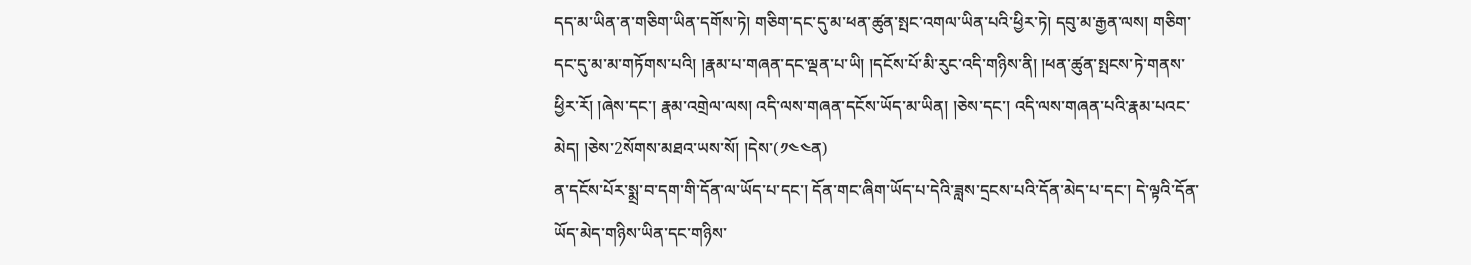དད་མ་ཡིན་ན་གཅིག་ཡིན་དགོས་ཏེ། གཅིག་དང་དུ་མ་ཕན་ཚུན་སྤང་འགལ་ཡིན་པའི་ཕྱིར་ཏེ། དབུ་མ་རྒྱན་ལས། གཅིག་དང་དུ་མ་མ་གཏོགས་པའི། །རྣམ་པ་གཞན་དང་ལྡན་པ་ཡི། །དངོས་པོ་མི་རུང་འདི་གཉིས་ནི། །ཕན་ཚུན་སྤངས་ཏེ་གནས་ཕྱིར་རོ། །ཞེས་དང་། རྣམ་འགྲེལ་ལས། འདི་ལས་གཞན་དངོས་ཡོད་མ་ཡིན། །ཅེས་དང་། འདི་ལས་གཞན་པའི་རྣམ་པའང་མེད། །ཅེས་2སོགས་མཐའ་ཡས་སོ། །དེས་(༡༤༤ན)
ན་དངོས་པོར་སྨྲ་བ་དག་གི་དོན་ལ་ཡོད་པ་དང་། དོན་གང་ཞིག་ཡོད་པ་དེའི་ཟླས་དྲངས་པའི་དོན་མེད་པ་དང་། དེ་ལྟའི་དོན་ཡོད་མེད་གཉིས་ཡིན་དང་གཉིས་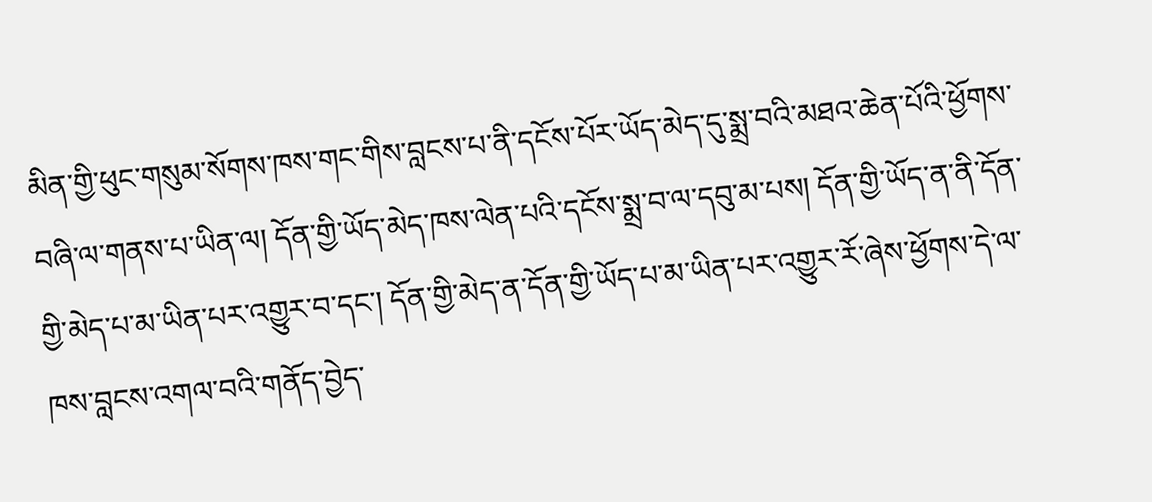མིན་གྱི་ཕུང་གསུམ་སོགས་ཁས་གང་གིས་བླངས་པ་ནི་དངོས་པོར་ཡོད་མེད་དུ་སྨྲ་བའི་མཐའ་ཆེན་པོའི་ཕྱོགས་བཞི་ལ་གནས་པ་ཡིན་ལ། དོན་གྱི་ཡོད་མེད་ཁས་ལེན་པའི་དངོས་སྨྲ་བ་ལ་དབུ་མ་པས། དོན་གྱི་ཡོད་ན་ནི་དོན་གྱི་མེད་པ་མ་ཡིན་པར་འགྱུར་བ་དང་། དོན་གྱི་མེད་ན་དོན་གྱི་ཡོད་པ་མ་ཡིན་པར་འགྱུར་རོ་ཞེས་ཕྱོགས་དེ་ལ་ཁས་བླངས་འགལ་བའི་གནོད་བྱེད་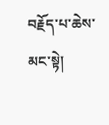བརྗོད་པ་ཆེས་མང་སྟེ།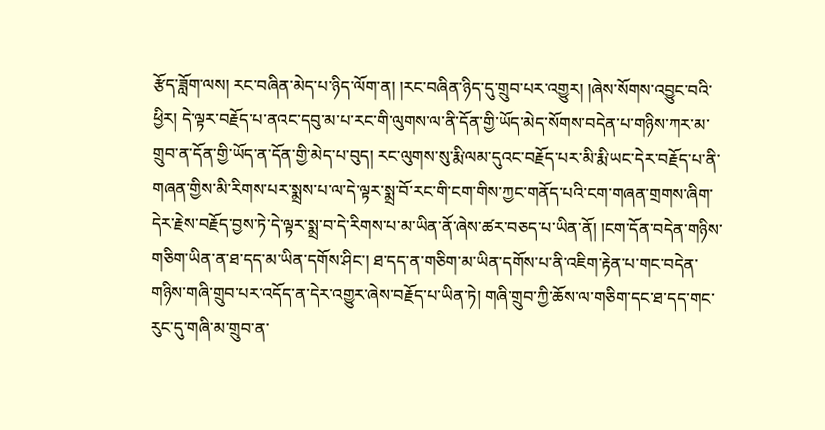རྩོད་ཟློག་ལས། རང་བཞིན་མེད་པ་ཉིད་ལོག་ན། །རང་བཞིན་ཉིད་དུ་གྲུབ་པར་འགྱུར། །ཞེས་སོགས་འབྱུང་བའི་ཕྱིར། དེ་ལྟར་བརྗོད་པ་ནའང་དབུ་མ་པ་རང་གི་ལུགས་ལ་ནི་དོན་གྱི་ཡོད་མེད་སོགས་བདེན་པ་གཉིས་ཀར་མ་གྲུབ་ན་དོན་གྱི་ཡོད་ན་དོན་གྱི་མེད་པ་བུད། རང་ལུགས་སུ་རྨི་ལམ་དུའང་བརྗོད་པར་མི་རྨི་ཡང་དེར་བརྗོད་པ་ནི་གཞན་གྱིས་མི་རིགས་པར་སྨྲས་པ་ལ་དེ་ལྟར་སྨྲ་བོ་རང་གི་ངག་གིས་ཀྱང་གནོད་པའི་ངག་གཞན་གྲགས་ཞིག་དེར་རྗེས་བརྗོད་བྱས་ཏེ་དེ་ལྟར་སྨྲ་བ་དེ་རིགས་པ་མ་ཡིན་ནོ་ཞེས་ཚར་བཅད་པ་ཡིན་ནོ། །ངག་དོན་བདེན་གཉིས་གཅིག་ཡིན་ན་ཐ་དད་མ་ཡིན་དགོས་ཤིང་། ཐ་དད་ན་གཅིག་མ་ཡིན་དགོས་པ་ནི་འཇིག་རྟེན་པ་གང་བདེན་གཉིས་གཞི་གྲུབ་པར་འདོད་ན་དེར་འགྱུར་ཞེས་བརྗོད་པ་ཡིན་ཏེ། གཞི་གྲུབ་ཀྱི་ཆོས་ལ་གཅིག་དང་ཐ་དད་གང་རུང་དུ་གཞི་མ་གྲུབ་ན་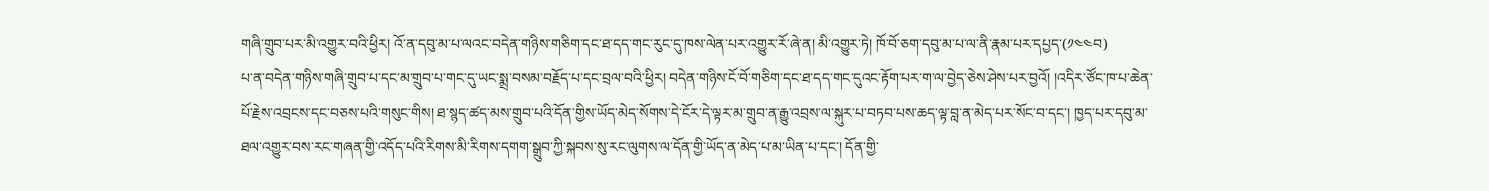གཞི་གྲུབ་པར་མི་འགྱུར་བའི་ཕྱིར། འོ་ན་དབུ་མ་པ་ལའང་བདེན་གཉིས་གཅིག་དང་ཐ་དད་གང་རུང་དུ་ཁས་ལེན་པར་འགྱུར་རོ་ཞེ་ན། མི་འགྱུར་ཏེ། ཁོ་བོ་ཅག་དབུ་མ་པ་ལ་ནི་རྣམ་པར་དཔྱད་(༡༤༤བ)
པ་ན་བདེན་གཉིས་གཞི་གྲུབ་པ་དང་མ་གྲུབ་པ་གང་དུ་ཡང་སྨྲ་བསམ་བརྗོད་པ་དང་བྲལ་བའི་ཕྱིར། བདེན་གཉིས་ངོ་བོ་གཅིག་དང་ཐ་དད་གང་དུའང་རྟོག་པར་ག་ལ་བྱེད་ཅེས་ཤེས་པར་བྱའོ། །འདིར་ཙོང་ཁ་པ་ཆེན་པོ་རྗེས་འབྲངས་དང་བཅས་པའི་གསུང་གིས། ཐ་སྙད་ཚད་མས་གྲུབ་པའི་དོན་གྱིས་ཡོད་མེད་སོགས་དེ་ངོར་དེ་ལྟར་མ་གྲུབ་ན་རྒྱུ་འབྲས་ལ་སྐུར་པ་བཏབ་པས་ཆད་ལྟ་བླ་ན་མེད་པར་སོང་བ་དང་། ཁྱད་པར་དབུ་མ་ཐལ་འགྱུར་བས་རང་གཞན་གྱི་འདོད་པའི་རིགས་མི་རིགས་དགག་སྒྲུབ་ཀྱི་སྐབས་སུ་རང་ལུགས་ལ་དོན་གྱི་ཡོད་ན་མེད་པ་མ་ཡིན་པ་དང་། དོན་གྱི་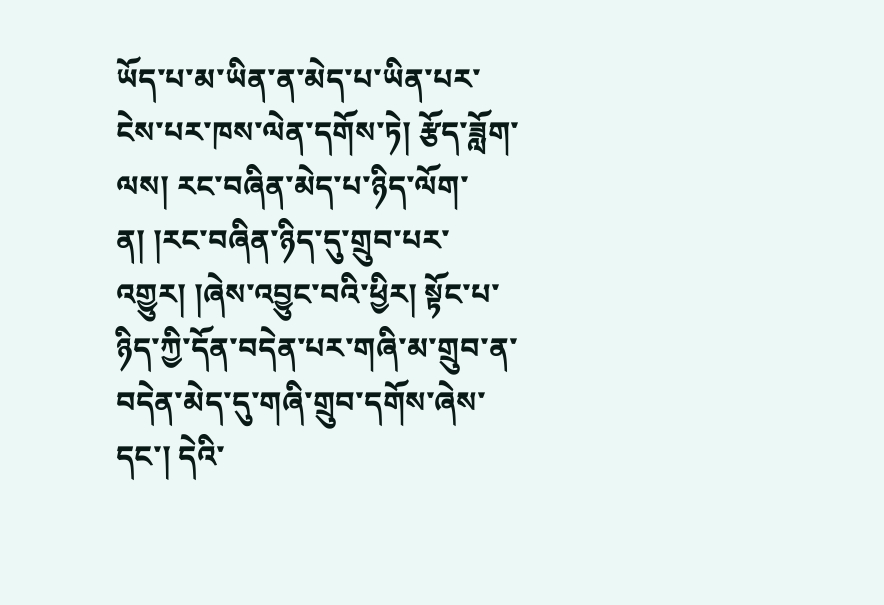ཡོད་པ་མ་ཡིན་ན་མེད་པ་ཡིན་པར་ངེས་པར་ཁས་ལེན་དགོས་ཏེ། རྩོད་ཟློག་ལས། རང་བཞིན་མེད་པ་ཉིད་ལོག་ན། །རང་བཞིན་ཉིད་དུ་གྲུབ་པར་འགྱུར། །ཞེས་འབྱུང་བའི་ཕྱིར། སྟོང་པ་ཉིད་ཀྱི་དོན་བདེན་པར་གཞི་མ་གྲུབ་ན་བདེན་མེད་དུ་གཞི་གྲུབ་དགོས་ཞེས་དང་། དེའི་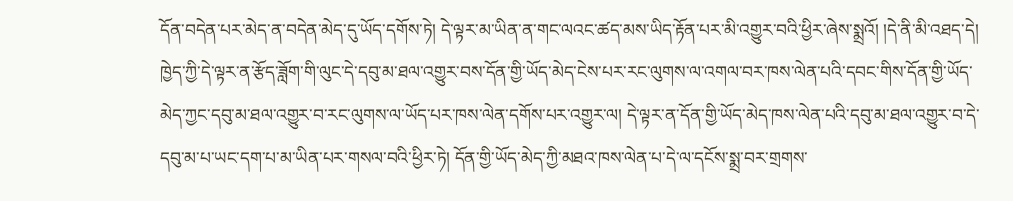དོན་བདེན་པར་མེད་ན་བདེན་མེད་དུ་ཡོད་དགོས་ཏེ། དེ་ལྟར་མ་ཡིན་ན་གང་ལའང་ཚད་མས་ཡིད་རྟོན་པར་མི་འགྱུར་བའི་ཕྱིར་ཞེས་སྨྲའོ། །དེ་ནི་མི་འཐད་དེ། ཁྱེད་ཀྱི་དེ་ལྟར་ན་རྩོད་ཟློག་གི་ལུང་དེ་དབུ་མ་ཐལ་འགྱུར་བས་དོན་གྱི་ཡོད་མེད་ངེས་པར་རང་ལུགས་ལ་འགལ་བར་ཁས་ལེན་པའི་དབང་གིས་དོན་གྱི་ཡོད་མེད་ཀྱང་དབུ་མ་ཐལ་འགྱུར་བ་རང་ལུགས་ལ་ཡོད་པར་ཁས་ལེན་དགོས་པར་འགྱུར་ལ། དེ་ལྟར་ན་དོན་གྱི་ཡོད་མེད་ཁས་ལེན་པའི་དབུ་མ་ཐལ་འགྱུར་བ་དེ་དབུ་མ་པ་ཡང་དག་པ་མ་ཡིན་པར་གསལ་བའི་ཕྱིར་ཏེ། དོན་གྱི་ཡོད་མེད་ཀྱི་མཐའ་ཁས་ལེན་པ་དེ་ལ་དངོས་སྨྲ་བར་གྲགས་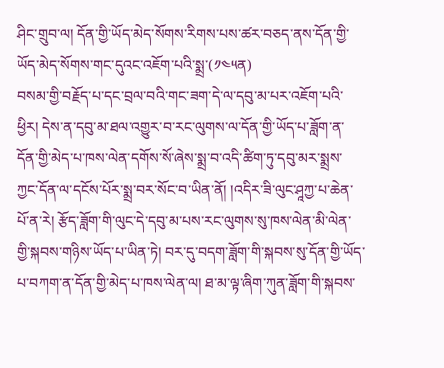ཤིང་གྲུབ་ལ། དོན་གྱི་ཡོད་མེད་སོགས་རིགས་པས་ཚར་བཅད་ནས་དོན་གྱི་ཡོད་མེད་སོགས་གང་དུའང་འཇོག་པའི་སྨྲ་(༡༤༥ན)
བསམ་གྱི་བརྗོད་པ་དང་བྲལ་བའི་གང་ཟག་དེ་ལ་དབུ་མ་པར་འཇོག་པའི་ཕྱིར། དེས་ན་དབུ་མ་ཐལ་འགྱུར་བ་རང་ལུགས་ལ་དོན་གྱི་ཡོད་པ་ཟློག་ན་དོན་གྱི་མེད་པ་ཁས་ལེན་དགོས་སོ་ཞེས་སྨྲ་བ་འདི་ཚིག་ཏུ་དབུ་མར་སྨྲས་ཀྱང་དོན་ལ་དངོས་པོར་སྨྲ་བར་སོང་བ་ཡིན་ནོ། །འདིར་ཟི་ལུང་ཤཱཀྱ་པ་ཆེན་པོ་ན་རེ། རྩོད་ཟློག་གི་ལུང་དེ་དབུ་མ་པས་རང་ལུགས་སུ་ཁས་ལེན་མི་ལེན་གྱི་སྐབས་གཉིས་ཡོད་པ་ཡིན་ཏེ། བར་དུ་བདག་ཟློག་གི་སྐབས་སུ་དོན་གྱི་ཡོད་པ་བཀག་ན་དོན་གྱི་མེད་པ་ཁས་ལེན་ལ། ཐ་མ་ལྟ་ཞིག་ཀུན་ཟློག་གི་སྐབས་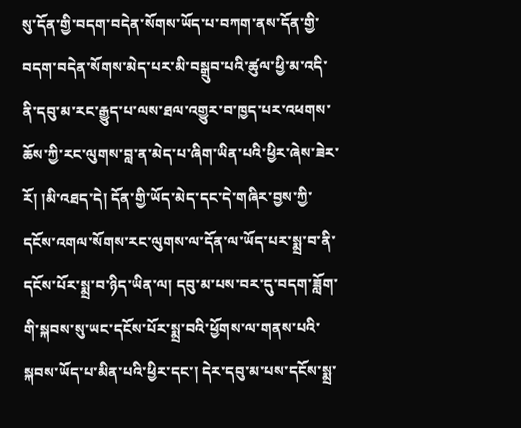སུ་དོན་གྱི་བདག་བདེན་སོགས་ཡོད་པ་བཀག་ནས་དོན་གྱི་བདག་བདེན་སོགས་མེད་པར་མི་བསྒྲུབ་པའི་ཚུལ་ཕྱི་མ་འདི་ནི་དབུ་མ་རང་རྒྱུད་པ་ལས་ཐལ་འགྱུར་བ་ཁྱད་པར་འཕགས་ཆོས་ཀྱི་རང་ལུགས་བླ་ན་མེད་པ་ཞིག་ཡིན་པའི་ཕྱིར་ཞེས་ཟེར་རོ། །མི་འཐད་དེ། དོན་གྱི་ཡོད་མེད་དང་དེ་གཞིར་བྱས་ཀྱི་དངོས་འགལ་སོགས་རང་ལུགས་ལ་དོན་ལ་ཡོད་པར་སྨྲ་བ་ནི་དངོས་པོར་སྨྲ་བ་ཉིད་ཡིན་ལ། དབུ་མ་པས་བར་དུ་བདག་ཟློག་གི་སྐབས་སུ་ཡང་དངོས་པོར་སྨྲ་བའི་ཕྱོགས་ལ་གནས་པའི་སྐབས་ཡོད་པ་མིན་པའི་ཕྱིར་དང་། དེར་དབུ་མ་པས་དངོས་སྨྲ་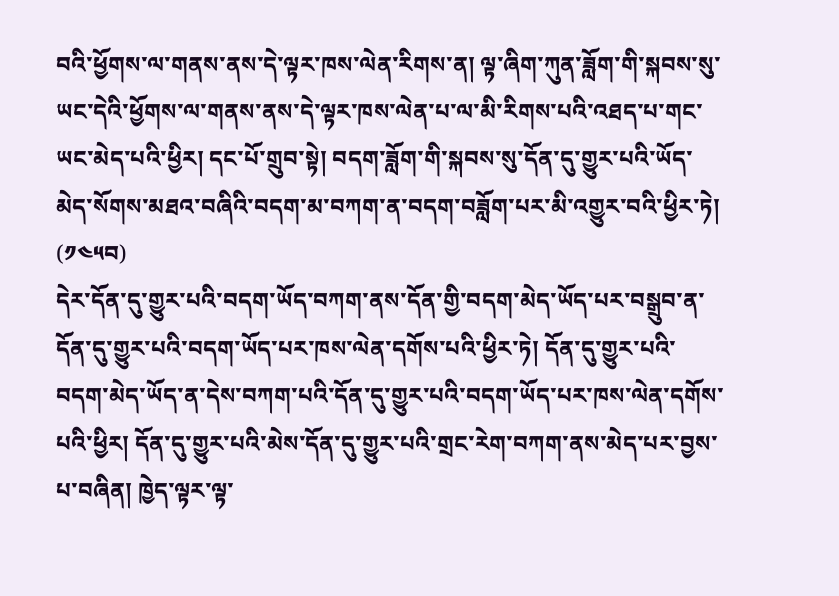བའི་ཕྱོགས་ལ་གནས་ནས་དེ་ལྟར་ཁས་ལེན་རིགས་ན། ལྟ་ཞིག་ཀུན་ཟློག་གི་སྐབས་སུ་ཡང་དེའི་ཕྱོགས་ལ་གནས་ནས་དེ་ལྟར་ཁས་ལེན་པ་ལ་མི་རིགས་པའི་འཐད་པ་གང་ཡང་མེད་པའི་ཕྱིར། དང་པོ་གྲུབ་སྟེ། བདག་ཟློག་གི་སྐབས་སུ་དོན་དུ་གྱུར་པའི་ཡོད་མེད་སོགས་མཐའ་བཞིའི་བདག་མ་བཀག་ན་བདག་བཟློག་པར་མི་འགྱུར་བའི་ཕྱིར་ཏེ། (༡༤༥བ)
དེར་དོན་དུ་གྱུར་པའི་བདག་ཡོད་བཀག་ནས་དོན་གྱི་བདག་མེད་ཡོད་པར་བསྒྲུབ་ན་དོན་དུ་གྱུར་པའི་བདག་ཡོད་པར་ཁས་ལེན་དགོས་པའི་ཕྱིར་ཏེ། དོན་དུ་གྱུར་པའི་བདག་མེད་ཡོད་ན་དེས་བཀག་པའི་དོན་དུ་གྱུར་པའི་བདག་ཡོད་པར་ཁས་ལེན་དགོས་པའི་ཕྱིར། དོན་དུ་གྱུར་པའི་མེས་དོན་དུ་གྱུར་པའི་གྲང་རེག་བཀག་ནས་མེད་པར་བྱས་པ་བཞིན། ཁྱེད་ལྟར་ལྟ་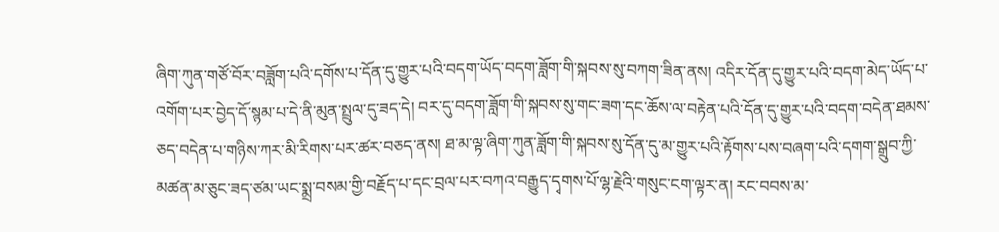ཞིག་ཀུན་གཙོ་བོར་བཟློག་པའི་དགོས་པ་དོན་དུ་གྱུར་པའི་བདག་ཡོད་བདག་ཟློག་གི་སྐབས་སུ་བཀག་ཟིན་ནས། འདིར་དོན་དུ་གྱུར་པའི་བདག་མེད་ཡོད་པ་འགོག་པར་བྱེད་དོ་སྙམ་པ་དེ་ནི་མུན་སྤྲུལ་དུ་ཟད་དེ། བར་དུ་བདག་ཟློག་གི་སྐབས་སུ་གང་ཟག་དང་ཆོས་ལ་བརྟེན་པའི་དོན་དུ་གྱུར་པའི་བདག་བདེན་ཐམས་ཅད་བདེན་པ་གཉིས་ཀར་མི་རིགས་པར་ཚར་བཅད་ནས། ཐ་མ་ལྟ་ཞིག་ཀུན་ཟློག་གི་སྐབས་སུ་དོན་དུ་མ་གྱུར་པའི་རྟོགས་པས་བཞག་པའི་དགག་སྒྲུབ་ཀྱི་མཚན་མ་ཅུང་ཟད་ཙམ་ཡང་སྨྲ་བསམ་གྱི་བརྗོད་པ་དང་བྲལ་པར་བཀའ་བརྒྱུད་དྭགས་པོ་ལྷ་རྗེའི་གསུང་ངག་ལྟར་ན། རང་བབས་མ་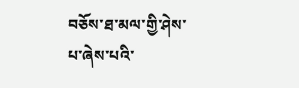བཅོས་ཐ་མལ་གྱི་ཤེས་པ་ཞེས་པའི་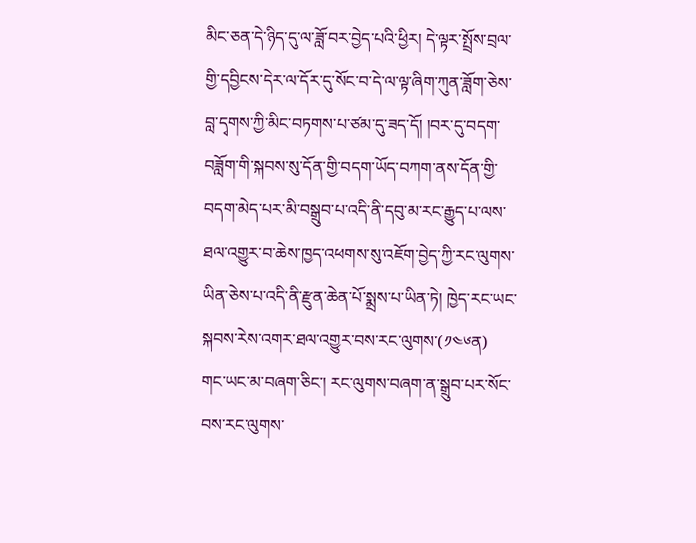མིང་ཅན་དེ་ཉིད་དུ་ལ་ཟློ་བར་བྱེད་པའི་ཕྱིར། དེ་ལྟར་སྤྲོས་བྲལ་གྱི་དབྱིངས་དེར་ལ་དོར་དུ་སོང་བ་དེ་ལ་ལྟ་ཞིག་ཀུན་ཟློག་ཅེས་བླ་དྭགས་ཀྱི་མིང་བཏགས་པ་ཙམ་དུ་ཟད་དོ། །བར་དུ་བདག་བཟློག་གི་སྐབས་སུ་དོན་གྱི་བདག་ཡོད་བཀག་ནས་དོན་གྱི་བདག་མེད་པར་མི་བསྒྲུབ་པ་འདི་ནི་དབུ་མ་རང་རྒྱུད་པ་ལས་ཐལ་འགྱུར་བ་ཆེས་ཁྱད་འཕགས་སུ་འཇོག་བྱེད་ཀྱི་རང་ལུགས་ཡིན་ཅེས་པ་འདི་ནི་རྫུན་ཆེན་པོ་སྨྲས་པ་ཡིན་ཏེ། ཁྱེད་རང་ཡང་སྐབས་རེས་འགར་ཐལ་འགྱུར་བས་རང་ལུགས་(༡༤༦ན)
གང་ཡང་མ་བཞག་ཅིང་། རང་ལུགས་བཞག་ན་སྒྲུབ་པར་སོང་བས་རང་ལུགས་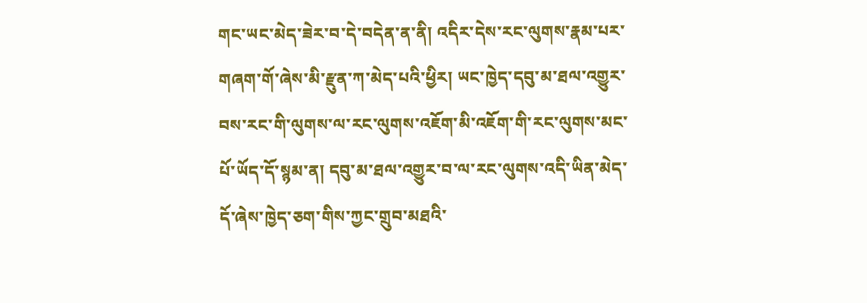གང་ཡང་མེད་ཟེར་བ་དེ་བདེན་ན་ནི། འདིར་དེས་རང་ལུགས་རྣམ་པར་གཞག་གོ་ཞེས་མི་རྫུན་ཀ་མེད་པའི་ཕྱིར། ཡང་ཁྱེད་དབུ་མ་ཐལ་འགྱུར་བས་རང་གི་ལུགས་ལ་རང་ལུགས་འཇོག་མི་འཇོག་གི་རང་ལུགས་མང་པོ་ཡོད་དོ་སྙམ་ན། དབུ་མ་ཐལ་འགྱུར་བ་ལ་རང་ལུགས་འདི་ཡིན་མེད་དོ་ཞེས་ཁྱེད་ཅག་གིས་ཀྱང་གྲུབ་མཐའི་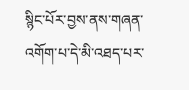སྙིང་པོར་བྱས་ནས་གཞན་འགོག་པ་དེ་མི་འཐད་པར་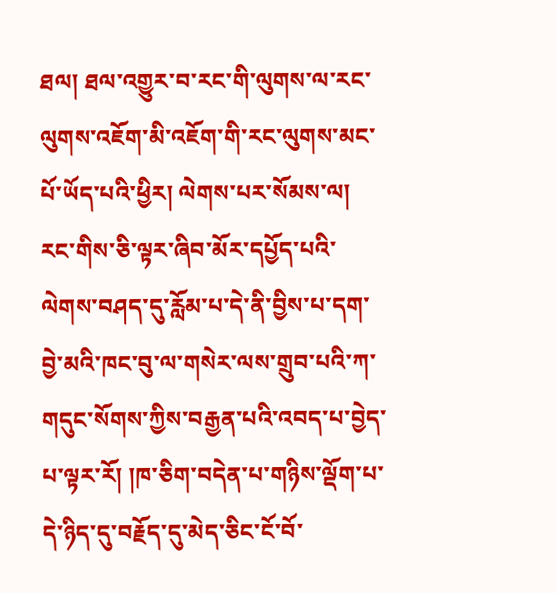ཐལ། ཐལ་འགྱུར་བ་རང་གི་ལུགས་ལ་རང་ལུགས་འཇོག་མི་འཇོག་གི་རང་ལུགས་མང་པོ་ཡོད་པའི་ཕྱིར། ལེགས་པར་སོམས་ལ། རང་གིས་ཅི་ལྟར་ཞིབ་མོར་དཔྱོད་པའི་ལེགས་བཤད་དུ་རློམ་པ་དེ་ནི་བྱིས་པ་དག་བྱེ་མའི་ཁང་བུ་ལ་གསེར་ལས་གྲུབ་པའི་ཀ་གདུང་སོགས་ཀྱིས་བརྒྱན་པའི་འབད་པ་བྱེད་པ་ལྟར་རོ། །ཁ་ཅིག་བདེན་པ་གཉིས་ལྡོག་པ་དེ་ཉིད་དུ་བརྗོད་དུ་མེད་ཅིང་ངོ་བོ་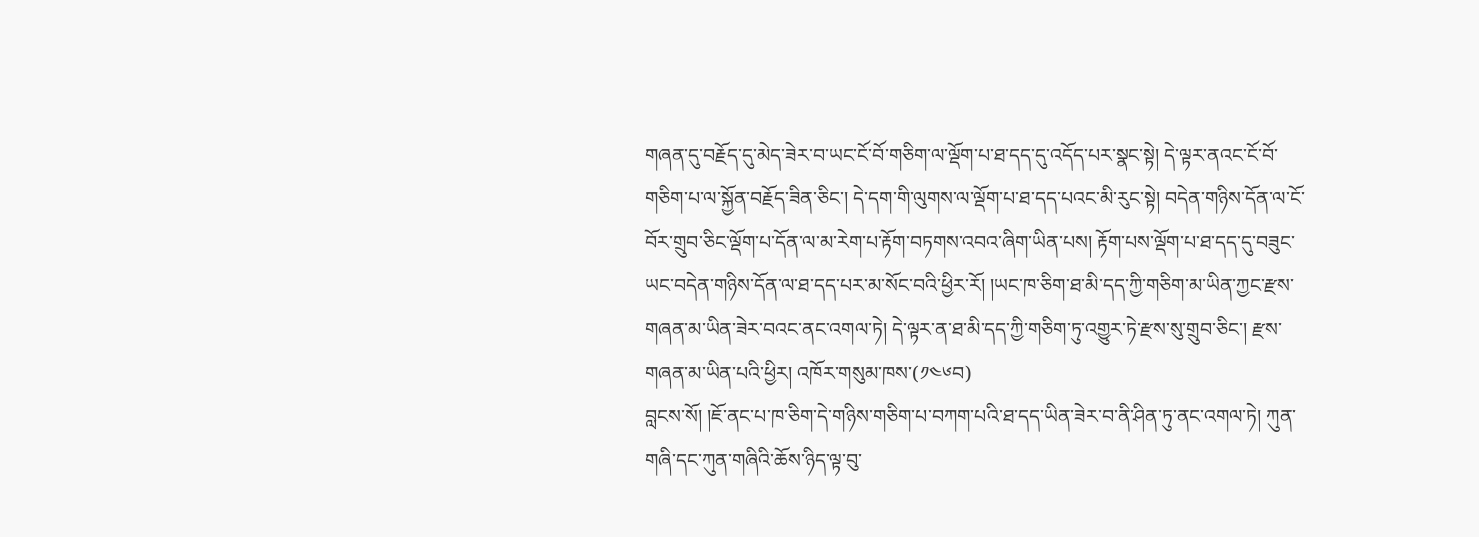གཞན་དུ་བརྗོད་དུ་མེད་ཟེར་བ་ཡང་ངོ་བོ་གཅིག་ལ་ལྡོག་པ་ཐ་དད་དུ་འདོད་པར་སྣང་སྟེ། དེ་ལྟར་ནའང་ངོ་བོ་གཅིག་པ་ལ་སྐྱོན་བརྗོད་ཟིན་ཅིང་། དེ་དག་གི་ལུགས་ལ་ལྡོག་པ་ཐ་དད་པའང་མི་རུང་སྟེ། བདེན་གཉིས་དོན་ལ་ངོ་བོར་གྲུབ་ཅིང་ལྡོག་པ་དོན་ལ་མ་རེག་པ་རྟོག་བཏགས་འབའ་ཞིག་ཡིན་པས། རྟོག་པས་ལྡོག་པ་ཐ་དད་དུ་བཟུང་ཡང་བདེན་གཉིས་དོན་ལ་ཐ་དད་པར་མ་སོང་བའི་ཕྱིར་རོ། །ཡང་ཁ་ཅིག་ཐ་མི་དད་ཀྱི་གཅིག་མ་ཡིན་ཀྱང་རྫས་གཞན་མ་ཡིན་ཟེར་བའང་ནང་འགལ་ཏེ། དེ་ལྟར་ན་ཐ་མི་དད་ཀྱི་གཅིག་ཏུ་འགྱུར་ཏེ་རྫས་སུ་གྲུབ་ཅིང་། རྫས་གཞན་མ་ཡིན་པའི་ཕྱིར། འཁོར་གསུམ་ཁས་(༡༤༦བ)
བླངས་སོ། །ཇོ་ནང་པ་ཁ་ཅིག་དེ་གཉིས་གཅིག་པ་བཀག་པའི་ཐ་དད་ཡིན་ཟེར་བ་ནི་ཤིན་ཏུ་ནང་འགལ་ཏེ། ཀུན་གཞི་དང་ཀུན་གཞིའི་ཆོས་ཉིད་ལྟ་བུ་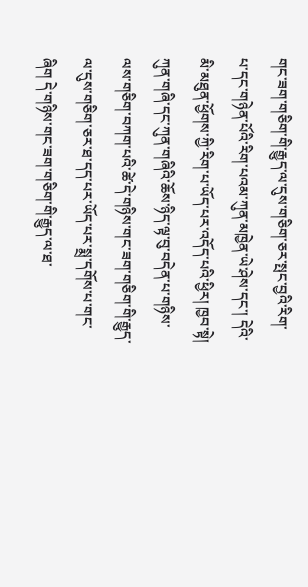གང་ཟག་གཅིག་གི་རྒྱུད་ལ་དུས་གཅིག་ཅར་སྤང་བྱའི་རིག་པ་དང་གཉེན་པོའི་རིག་པའམ་ཀུན་མཁྱེན་ཡེ་ཤེས་དང་། དེའི་མི་མཐུན་ཕྱོགས་ཀྱི་རིག་པ་ཡོད་པར་འདོད་པའི་ཕྱིར། ཁྱབ་སྟེ། ཀུན་གཞི་དང་ཀུན་གཞིའི་ཆོས་ཉིད་ལྟ་བུ་བདེན་པ་གཉིས་ལས་གཅིག་བཀག་པའི་ཚེ་དེ་གཉིས་གང་ཟག་གཅིག་གི་རྒྱུད་ལ་དུས་གཅིག་ཅར་ཐ་དད་པར་ཡོད་པར་སྨྲ་དགོས་པ་གང་ཞིག དེ་གཉིས་གང་ཟག་གཅིག་གི་རྒྱུད་ལ་ཐ་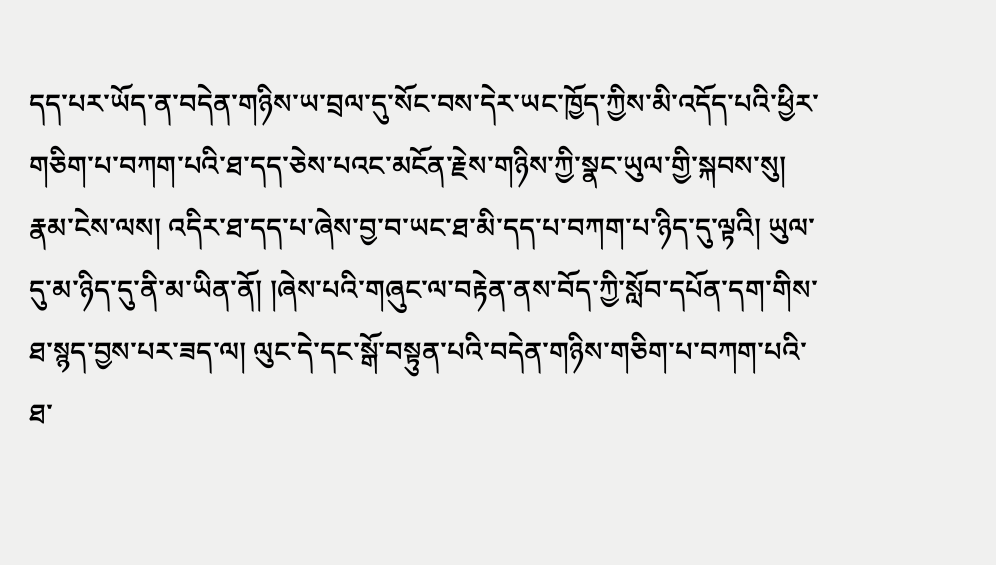དད་པར་ཡོད་ན་བདེན་གཉིས་ཡ་བྲལ་དུ་སོང་བས་དེར་ཡང་ཁྱོད་ཀྱིས་མི་འདོད་པའི་ཕྱིར་གཅིག་པ་བཀག་པའི་ཐ་དད་ཅེས་པའང་མངོན་རྗེས་གཉིས་ཀྱི་སྣང་ཡུལ་གྱི་སྐབས་སུ། རྣམ་ངེས་ལས། འདིར་ཐ་དད་པ་ཞེས་བྱ་བ་ཡང་ཐ་མི་དད་པ་བཀག་པ་ཉིད་དུ་ལྟའི། ཡུལ་དུ་མ་ཉིད་དུ་ནི་མ་ཡིན་ནོ། །ཞེས་པའི་གཞུང་ལ་བརྟེན་ནས་བོད་ཀྱི་སློབ་དཔོན་དག་གིས་ཐ་སྙད་བྱས་པར་ཟད་ལ། ལུང་དེ་དང་སྒོ་བསྟུན་པའི་བདེན་གཉིས་གཅིག་པ་བཀག་པའི་ཐ་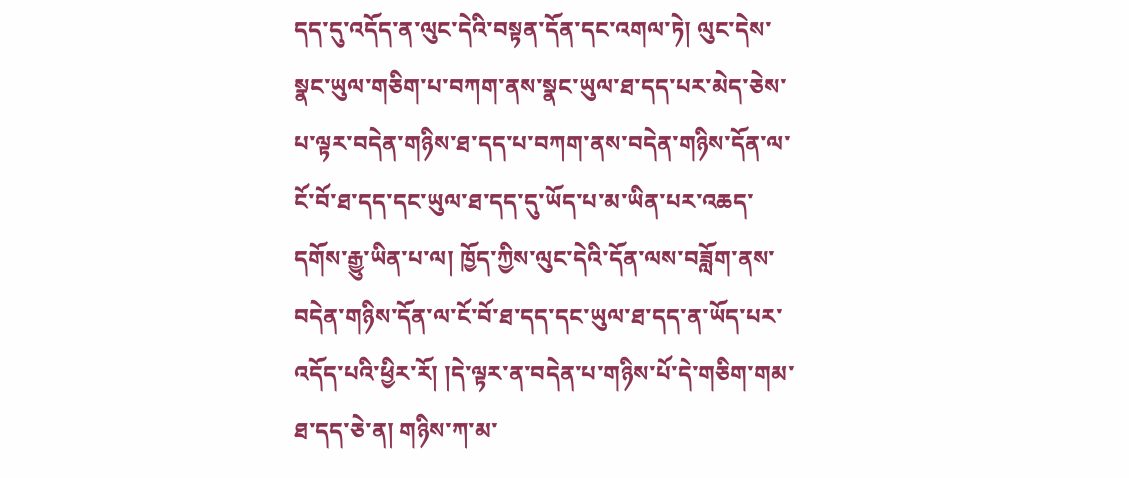དད་དུ་འདོད་ན་ལུང་དེའི་བསྟན་དོན་དང་འགལ་ཏེ། ལུང་དེས་སྣང་ཡུལ་གཅིག་པ་བཀག་ནས་སྣང་ཡུལ་ཐ་དད་པར་མེད་ཅེས་པ་ལྟར་བདེན་གཉིས་ཐ་དད་པ་བཀག་ནས་བདེན་གཉིས་དོན་ལ་ངོ་བོ་ཐ་དད་དང་ཡུལ་ཐ་དད་དུ་ཡོད་པ་མ་ཡིན་པར་འཆད་དགོས་རྒྱུ་ཡིན་པ་ལ། ཁྱོད་ཀྱིས་ལུང་དེའི་དོན་ལས་བཟློག་ནས་བདེན་གཉིས་དོན་ལ་ངོ་བོ་ཐ་དད་དང་ཡུལ་ཐ་དད་ན་ཡོད་པར་འདོད་པའི་ཕྱིར་རོ། །དེ་ལྟར་ན་བདེན་པ་གཉིས་པོ་དེ་གཅིག་གམ་ཐ་དད་ཅེ་ན། གཉིས་ཀ་མ་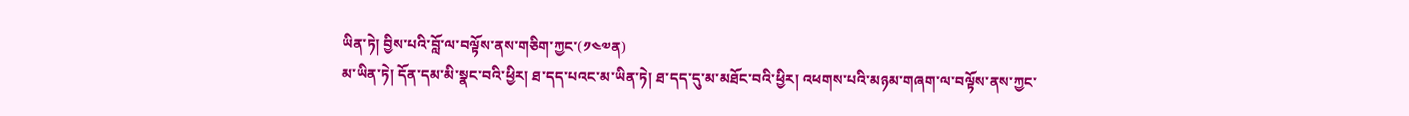ཡིན་ཏེ། བྱིས་པའི་བློ་ལ་བལྟོས་ནས་གཅིག་ཀྱང་(༡༤༧ན)
མ་ཡིན་ཏེ། དོན་དམ་མི་སྣང་བའི་ཕྱིར། ཐ་དད་པའང་མ་ཡིན་ཏེ། ཐ་དད་དུ་མ་མཐོང་བའི་ཕྱིར། འཕགས་པའི་མཉམ་གཞག་ལ་བལྟོས་ནས་ཀྱང་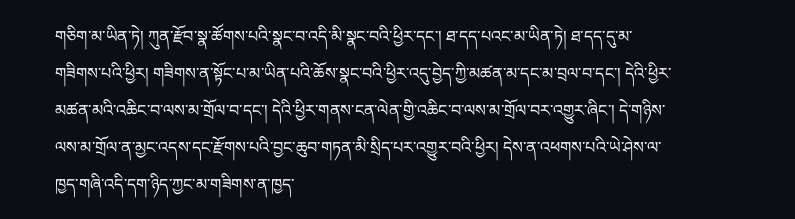གཅིག་མ་ཡིན་ཏེ། ཀུན་རྫོབ་སྣ་ཚོགས་པའི་སྣང་བ་འདི་མི་སྣང་བའི་ཕྱིར་དང་། ཐ་དད་པའང་མ་ཡིན་ཏེ། ཐ་དད་དུ་མ་གཟིགས་པའི་ཕྱིར། གཟིགས་ན་སྟོང་པ་མ་ཡིན་པའི་ཆོས་སྣང་བའི་ཕྱིར་འདུ་བྱེད་ཀྱི་མཚན་མ་དང་མ་བྲལ་བ་དང་། དེའི་ཕྱིར་མཚན་མའི་འཆིང་བ་ལས་མ་གྲོལ་བ་དང་། དེའི་ཕྱིར་གནས་ངན་ལེན་གྱི་འཆིང་བ་ལས་མ་གྲོལ་བར་འགྱུར་ཞིང་། དེ་གཉིས་ལས་མ་གྲོལ་ན་མྱང་འདས་དང་རྫོགས་པའི་བྱང་ཆུབ་གཏན་མི་སྲིད་པར་འགྱུར་བའི་ཕྱིར། དེས་ན་འཕགས་པའི་ཡེ་ཤེས་ལ་ཁྱད་གཞི་འདི་དག་ཉིད་ཀྱང་མ་གཟིགས་ན་ཁྱད་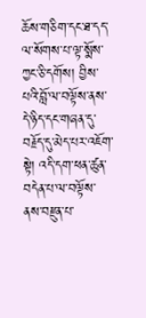ཆོས་གཅིག་དང་ཐ་དད་ལ་སོགས་པ་ལྟ་སྨོས་ཀྱང་ཅི་དགོས། བྱིས་པའི་བློ་ལ་བལྟོས་ནས་དེ་ཉིད་དང་གཞན་དུ་བརྗོད་དུ་མེད་པར་འཇོག་སྟེ། འདི་དག་ཕན་ཚུན་བདེན་པ་ལ་བལྟོས་ནས་བརྫུན་པ་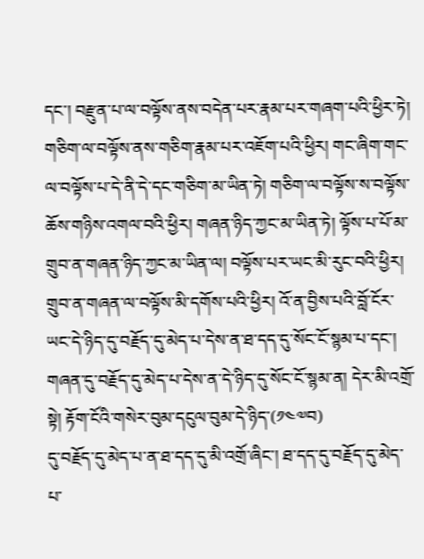དང་། བརྫུན་པ་ལ་བལྟོས་ནས་བདེན་པར་རྣམ་པར་གཞག་པའི་ཕྱིར་ཏེ། གཅིག་ལ་བལྟོས་ནས་གཅིག་རྣམ་པར་འཇོག་པའི་ཕྱིར། གང་ཞིག་གང་ལ་བལྟོས་པ་དེ་ནི་དེ་དང་གཅིག་མ་ཡིན་ཏེ། གཅིག་ལ་བལྟོས་ས་བལྟོས་ཆོས་གཉིས་འགལ་བའི་ཕྱིར། གཞན་ཉིད་ཀྱང་མ་ཡིན་ཏེ། ལྟོས་པ་པོ་མ་གྲུབ་ན་གཞན་ཉིད་ཀྱང་མ་ཡིན་ལ། བལྟོས་པར་ཡང་མི་རུང་བའི་ཕྱིར། གྲུབ་ན་གཞན་ལ་བལྟོས་མི་དགོས་པའི་ཕྱིར། འོ་ན་བྱིས་པའི་བློ་ངོར་ཡང་དེ་ཉིད་དུ་བརྗོད་དུ་མེད་པ་དེས་ན་ཐ་དད་དུ་སོང་ངོ་སྙམ་པ་དང་། གཞན་དུ་བརྗོད་དུ་མེད་པ་དེས་ན་དེ་ཉིད་དུ་སོང་ངོ་སྙམ་ན། དེར་མི་འགྲོ་སྟེ། རྟོག་ངོའི་གསེར་བུམ་དངུལ་བུམ་དེ་ཉིད་(༡༤༧བ)
དུ་བརྗོད་དུ་མེད་པ་ན་ཐ་དད་དུ་མི་འགྲོ་ཞིང་། ཐ་དད་དུ་བརྗོད་དུ་མེད་པ་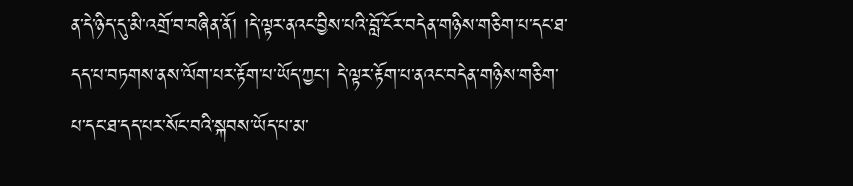ན་དེ་ཉིད་དུ་མི་འགྲོ་བ་བཞིན་ནོ། །དེ་ལྟར་ནའང་བྱིས་པའི་བློ་ངོར་བདེན་གཉིས་གཅིག་པ་དང་ཐ་དད་པ་བཏགས་ནས་ལོག་པར་རྟོག་པ་ཡོད་ཀྱང་། དེ་ལྟར་རྟོག་པ་ནའང་བདེན་གཉིས་གཅིག་པ་དང་ཐ་དད་པར་སོང་བའི་སྐབས་ཡོད་པ་མ་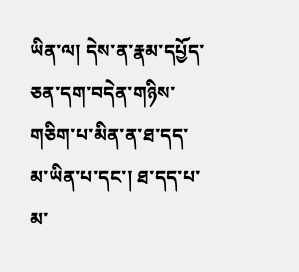ཡིན་ལ། དེས་ན་རྣམ་དཔྱོད་ཅན་དག་བདེན་གཉིས་གཅིག་པ་མིན་ན་ཐ་དད་མ་ཡིན་པ་དང་། ཐ་དད་པ་མ་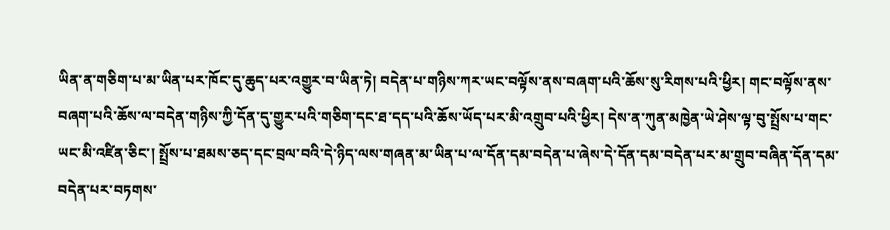ཡིན་ན་གཅིག་པ་མ་ཡིན་པར་ཁོང་དུ་ཆུད་པར་འགྱུར་བ་ཡིན་ཏེ། བདེན་པ་གཉིས་ཀར་ཡང་བལྟོས་ནས་བཞག་པའི་ཆོས་སུ་རིགས་པའི་ཕྱིར། གང་བལྟོས་ནས་བཞག་པའི་ཆོས་ལ་བདེན་གཉིས་ཀྱི་དོན་དུ་གྱུར་པའི་གཅིག་དང་ཐ་དད་པའི་ཆོས་ཡོད་པར་མི་འགྲུབ་པའི་ཕྱིར། དེས་ན་ཀུན་མཁྱེན་ཡེ་ཤེས་ལྟ་བུ་སྤྲོས་པ་གང་ཡང་མི་འཛིན་ཅིང་། སྤྲོས་པ་ཐམས་ཅད་དང་བྲལ་བའི་དེ་ཉིད་ལས་གཞན་མ་ཡིན་པ་ལ་དོན་དམ་བདེན་པ་ཞེས་དེ་དོན་དམ་བདེན་པར་མ་གྲུབ་བཞིན་དོན་དམ་བདེན་པར་བཏགས་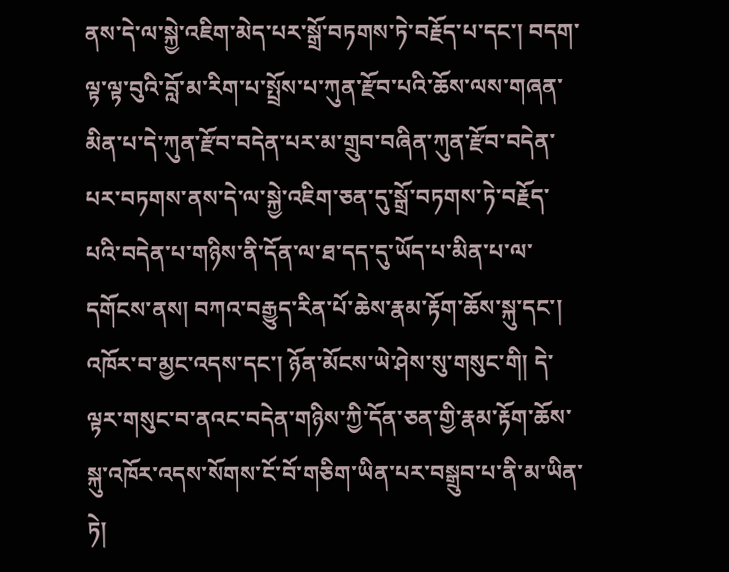ནས་དེ་ལ་སྐྱེ་འཇིག་མེད་པར་སྒྲོ་བཏགས་ཏེ་བརྗོད་པ་དང་། བདག་ལྟ་ལྟ་བུའི་བློ་མ་རིག་པ་སྤྲོས་པ་ཀུན་རྫོབ་པའི་ཆོས་ལས་གཞན་མིན་པ་དེ་ཀུན་རྫོབ་བདེན་པར་མ་གྲུབ་བཞིན་ཀུན་རྫོབ་བདེན་པར་བཏགས་ནས་དེ་ལ་སྐྱེ་འཇིག་ཅན་དུ་སྒྲོ་བཏགས་ཏེ་བརྗོད་པའི་བདེན་པ་གཉིས་ནི་དོན་ལ་ཐ་དད་དུ་ཡོད་པ་མིན་པ་ལ་དགོངས་ནས། བཀའ་བརྒྱུད་རིན་པོ་ཆེས་རྣམ་རྟོག་ཆོས་སྐུ་དང་། འཁོར་བ་མྱང་འདས་དང་། ཉོན་མོངས་ཡེ་ཤེས་སུ་གསུང་གི། དེ་ལྟར་གསུང་བ་ནའང་བདེན་གཉིས་ཀྱི་དོན་ཅན་གྱི་རྣམ་རྟོག་ཆོས་སྐུ་འཁོར་འདས་སོགས་ངོ་བོ་གཅིག་ཡིན་པར་བསྒྲུབ་པ་ནི་མ་ཡིན་ཏེ།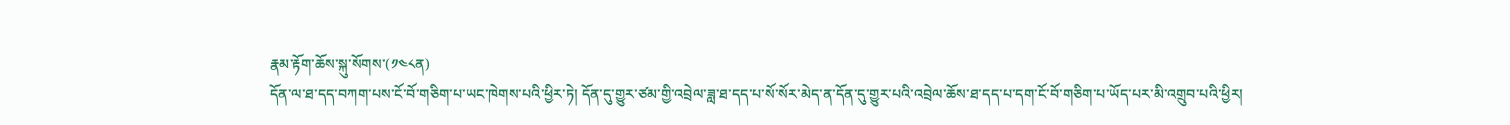རྣམ་རྟོག་ཆོས་སྐུ་སོགས་(༡༤༨ན)
དོན་ལ་ཐ་དད་བཀག་པས་ངོ་བོ་གཅིག་པ་ཡང་ཁེགས་པའི་ཕྱིར་ཏེ། དོན་དུ་གྱུར་ཙམ་གྱི་འབྲེལ་ཟླ་ཐ་དད་པ་སོ་སོར་མེད་ན་དོན་དུ་གྱུར་པའི་འབྲེལ་ཆོས་ཐ་དད་པ་དག་ངོ་བོ་གཅིག་པ་ཡོད་པར་མི་འགྲུབ་པའི་ཕྱིར།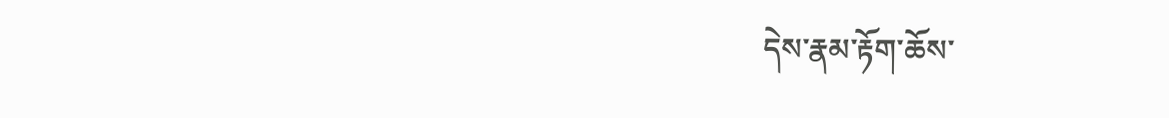དེས་རྣམ་རྟོག་ཆོས་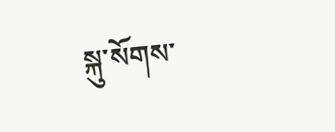སྐུ་སོགས་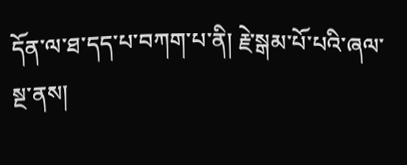དོན་ལ་ཐ་དད་པ་བཀག་པ་ནི། རྗེ་སྒམ་པོ་པའི་ཞལ་སྔ་ནས།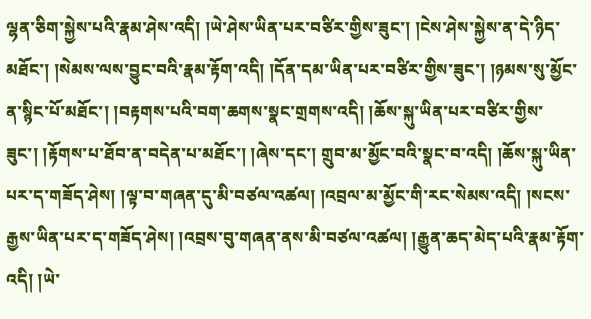ལྷན་ཅིག་སྐྱེས་པའི་རྣམ་ཤེས་འདི། །ཡེ་ཤེས་ཡིན་པར་བཙིར་གྱིས་ཟུང་། །ངེས་ཤེས་སྐྱེས་ན་དེ་ཉིད་མཐོང་། །སེམས་ལས་བྱུང་བའི་རྣམ་རྟོག་འདི། །དོན་དམ་ཡིན་པར་བཙིར་གྱིས་ཟུང་། །ཉམས་སུ་མྱོང་ན་སྙིང་པོ་མཐོང་། །བརྟགས་པའི་བག་ཆགས་སྣང་གྲགས་འདི། །ཆོས་སྐུ་ཡིན་པར་བཙིར་གྱིས་ཟུང་། །རྟོགས་པ་ཐོབ་ན་བདེན་པ་མཐོང་། །ཞེས་དང་། གྲུབ་མ་མྱོང་བའི་སྣང་བ་འདི། །ཆོས་སྐུ་ཡིན་པར་ད་གཟོད་ཤེས། །ལྟ་བ་གཞན་དུ་མི་བཙལ་འཚལ། །འབྲལ་མ་མྱོང་གི་རང་སེམས་འདི། །སངས་རྒྱས་ཡིན་པར་ད་གཟོད་ཤེས། །འབྲས་བུ་གཞན་ནས་མི་བཙལ་འཚལ། །རྒྱུན་ཆད་མེད་པའི་རྣམ་རྟོག་འདི། །ཡེ་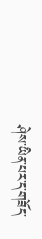ཤེས་ཡིན་པར་ད་གཟོད་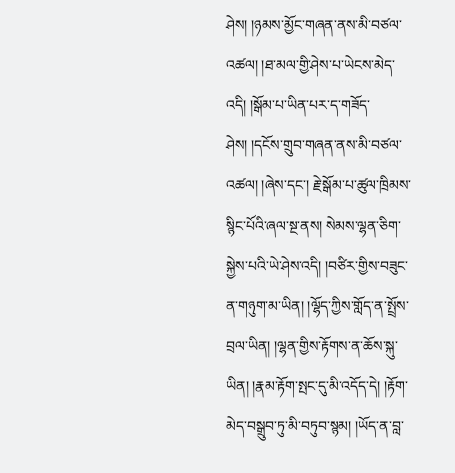ཤེས། །ཉམས་མྱོང་གཞན་ནས་མི་བཙལ་འཚལ། །ཐ་མལ་གྱི་ཤེས་པ་ཡེངས་མེད་འདི། །སྒོམ་པ་ཡིན་པར་ད་གཟོད་ཤེས། །དངོས་གྲུབ་གཞན་ནས་མི་བཙལ་འཚལ། །ཞེས་དང་། རྗེ་སྒོམ་པ་ཚུལ་ཁྲིམས་སྙིང་པོའི་ཞལ་སྔ་ནས། སེམས་ལྷན་ཅིག་སྐྱེས་པའི་ཡེ་ཤེས་འདི། །བཙིར་གྱིས་བཟུང་ན་གཉུག་མ་ཡིན། །ལྷོད་ཀྱིས་གློད་ན་སྤྲོས་བྲལ་ཡིན། །ལྷན་གྱིས་རྟོགས་ན་ཆོས་སྐུ་ཡིན། །རྣམ་རྟོག་སྤང་དུ་མི་འདོད་དེ། །རྟོག་མེད་བསྒྲུབ་ཏུ་མི་བཏུབ་སྙམ། །ཡོད་ན་བླ་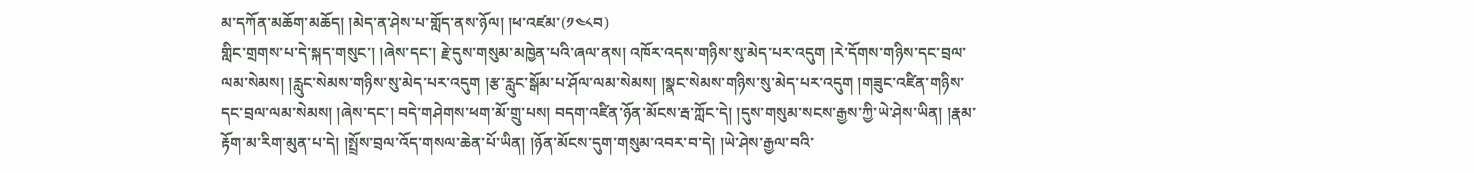མ་དཀོན་མཆོག་མཆོད། །མེད་ན་ཤེས་པ་གློད་ནས་ཉོལ། །ཕ་འཛམ་(༡༤༨བ)
གླིང་གྲགས་པ་དེ་སྐད་གསུང་། །ཞེས་དང་། རྗེ་དུས་གསུམ་མཁྱེན་པའི་ཞལ་ནས། འཁོར་འདས་གཉིས་སུ་མེད་པར་འདུག །རེ་དོགས་གཉིས་དང་བྲལ་ལམ་སེམས། །རླུང་སེམས་གཉིས་སུ་མེད་པར་འདུག །རྩ་རླུང་སྒོམ་པ་ཤོལ་ལམ་སེམས། །སྣང་སེམས་གཉིས་སུ་མེད་པར་འདུག །གཟུང་འཛིན་གཉིས་དང་བྲལ་ལམ་སེམས། །ཞེས་དང་། བདེ་གཤེགས་ཕག་མོ་གྲུ་པས། བདག་འཛིན་ཉོན་མོངས་རྦ་ཀློང་དེ། །དུས་གསུམ་སངས་རྒྱས་ཀྱི་ཡེ་ཤེས་ཡིན། །རྣམ་རྟོག་མ་རིག་མུན་པ་དེ། །སྤྲོས་བྲལ་འོད་གསལ་ཆེན་པོ་ཡིན། །ཉོན་མོངས་དུག་གསུམ་འབར་བ་དེ། །ཡེ་ཤེས་རྒྱལ་བའི་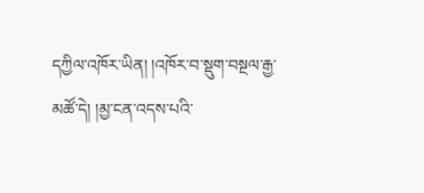དཀྱིལ་འཁོར་ཡིན། །འཁོར་བ་སྡུག་བསྔལ་རྒྱ་མཚོ་དེ། །མྱ་ངན་འདས་པའི་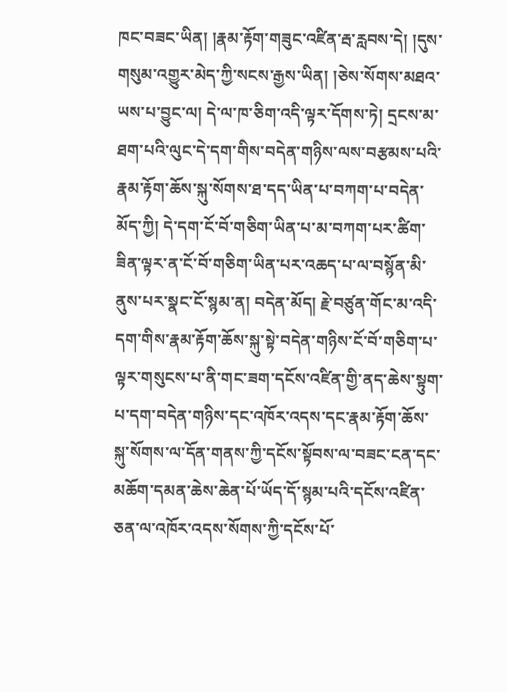ཁང་བཟང་ཡིན། །རྣམ་རྟོག་གཟུང་འཛིན་རྦ་རླབས་དེ། །དུས་གསུམ་འགྱུར་མེད་ཀྱི་སངས་རྒྱས་ཡིན། །ཅེས་སོགས་མཐའ་ཡས་པ་བྱུང་ལ། དེ་ལ་ཁ་ཅིག་འདི་ལྟར་དོགས་ཏེ། དྲངས་མ་ཐག་པའི་ལུང་དེ་དག་གིས་བདེན་གཉིས་ལས་བརྩམས་པའི་རྣམ་རྟོག་ཆོས་སྐུ་སོགས་ཐ་དད་ཡིན་པ་བཀག་པ་བདེན་མོད་ཀྱི། དེ་དག་ངོ་བོ་གཅིག་ཡིན་པ་མ་བཀག་པར་ཚིག་ཟིན་ལྟར་ན་ངོ་བོ་གཅིག་ཡིན་པར་འཆད་པ་ལ་བསྙོན་མི་ནུས་པར་སྣང་ངོ་སྙམ་ན། བདེན་མོད། རྗེ་བཙུན་གོང་མ་འདི་དག་གིས་རྣམ་རྟོག་ཆོས་སྐུ་སྟེ་བདེན་གཉིས་ངོ་བོ་གཅིག་པ་ལྟར་གསུངས་པ་ནི་གང་ཟག་དངོས་འཛིན་གྱི་ནད་ཆེས་སྟུག་པ་དག་བདེན་གཉིས་དང་འཁོར་འདས་དང་རྣམ་རྟོག་ཆོས་སྐུ་སོགས་ལ་དོན་གནས་ཀྱི་དངོས་སྟོབས་ལ་བཟང་ངན་དང་མཆོག་དམན་ཆེས་ཆེན་པོ་ཡོད་དོ་སྙམ་པའི་དངོས་འཛིན་ཅན་ལ་འཁོར་འདས་སོགས་ཀྱི་དངོས་པོ་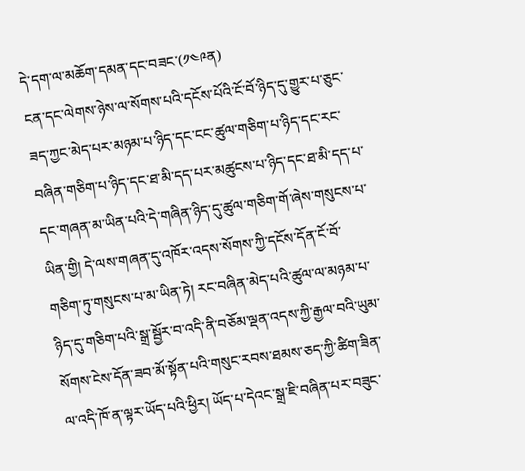དེ་དག་ལ་མཆོག་དམན་དང་བཟང་(༡༤༩ན)
ངན་དང་ལེགས་ཉེས་ལ་སོགས་པའི་དངོས་པོའི་ངོ་བོ་ཉིད་དུ་གྱུར་པ་ཅུང་ཟད་ཀྱང་མེད་པར་མཉམ་པ་ཉིད་དང་ངང་ཚུལ་གཅིག་པ་ཉིད་དང་རང་བཞིན་གཅིག་པ་ཉིད་དང་ཐ་མི་དད་པར་མཚུངས་པ་ཉིད་དང་ཐ་མི་དད་པ་དང་གཞན་མ་ཡིན་པའི་དེ་གཞིན་ཉིད་དུ་ཚུལ་གཅིག་གོ་ཞེས་གསུངས་པ་ཡིན་གྱི། དེ་ལས་གཞན་དུ་འཁོར་འདས་སོགས་ཀྱི་དངོས་དོན་ངོ་བོ་གཅིག་ཏུ་གསུངས་པ་མ་ཡིན་ཏེ། རང་བཞིན་མེད་པའི་ཚུལ་ལ་མཉམ་པ་ཉིད་དུ་གཅིག་པའི་སྒྲ་སྦྱོར་བ་འདི་ནི་བཅོམ་ལྡན་འདས་ཀྱི་རྒྱལ་བའི་ཡུམ་སོགས་ངེས་དོན་ཟབ་མོ་སྟོན་པའི་གསུང་རབས་ཐམས་ཅད་ཀྱི་ཚིག་ཟིན་ལ་འདི་ཁོ་ན་ལྟར་ཡོད་པའི་ཕྱིར། ཡོད་པ་དེའང་སྒྲ་ཇི་བཞིན་པར་བཟུང་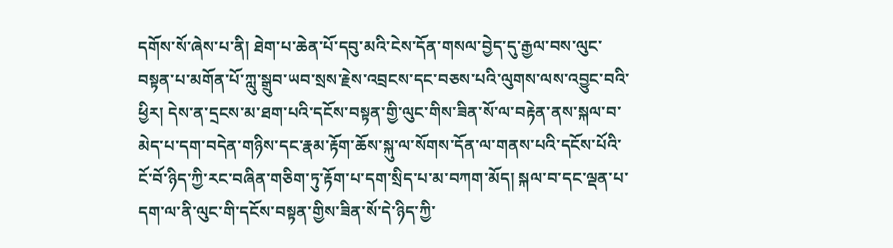དགོས་སོ་ཞེས་པ་ནི། ཐེག་པ་ཆེན་པོ་དབུ་མའི་ངེས་དོན་གསལ་བྱེད་དུ་རྒྱལ་བས་ལུང་བསྟན་པ་མགོན་པོ་ཀླུ་སྒྲུབ་ཡབ་སྲས་རྗེས་འབྲངས་དང་བཅས་པའི་ལུགས་ལས་འབྱུང་བའི་ཕྱིར། དེས་ན་དྲངས་མ་ཐག་པའི་དངོས་བསྟན་གྱི་ལུང་གིས་ཟིན་སོ་ལ་བརྟེན་ནས་སྐལ་བ་མེད་པ་དག་བདེན་གཉིས་དང་རྣམ་རྟོག་ཆོས་སྐུ་ལ་སོགས་དོན་ལ་གནས་པའི་དངོས་པོའི་ངོ་བོ་ཉིད་ཀྱི་རང་བཞིན་གཅིག་ཏུ་རྟོག་པ་དག་སྲིད་པ་མ་བཀག་མོད། སྐལ་བ་དང་ལྡན་པ་དག་ལ་ནི་ལུང་གི་དངོས་བསྟན་གྱིས་ཟིན་སོ་དེ་ཉིད་ཀྱི་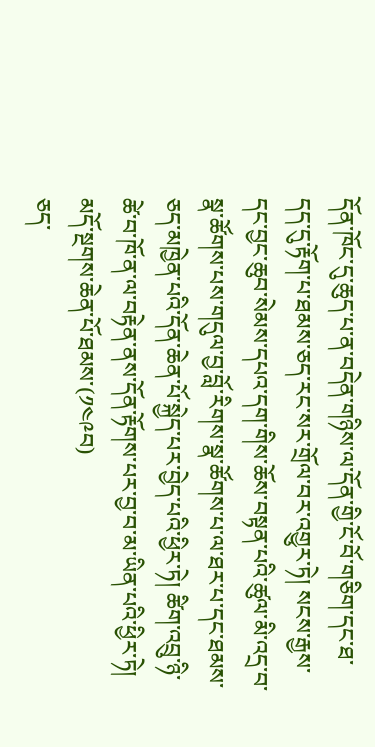དོན་ཁོང་དུ་ཆུད་པ་ན་བདེན་གཉིས་ལ་དོན་གྱི་ངོ་བོ་གཅིག་དང་ཐ་དད་དུ་རྟོག་པ་ཐམས་ཅད་རང་སར་གྲོལ་བར་འགྱུར་ཏེ། སངས་རྒྱས་དང་བྱང་ཆུབ་སེམས་དཔའ་དག་གིས་ཆོས་བསྟན་པའི་ཚུལ་མི་འདྲ་བ་སྣ་ཚོགས་པས་གདུལ་བྱ་བློ་རིགས་སྣ་ཚོགས་པ་ལ་ཐར་པ་དང་ཐམས་ཅད་མཁྱེན་པའི་དོན་ཆེན་པོ་སྐྱེད་པར་བྱེད་པའི་ཕྱིར་ཏེ། ཚིག་འབྲུ་ཉི་ཚེ་བ་ཁོ་ན་ལ་བརྟེན་ནས་དོན་རྟོགས་པར་བྱ་བ་མ་ཡིན་པའི་ཕྱིར་ཏེ། མདོ་སྔགས་ཆེན་པོ་ཐམས་(༡༤༩བ)
ཅད་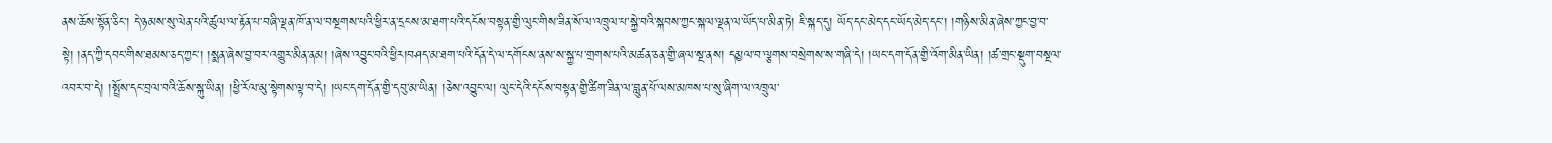ནས་ཆོས་སྟོན་ཅིང་། དེ་ཉམས་སུ་ལེན་པའི་ཚུལ་ལ་རྟོན་པ་བཞི་ལྡན་ཁོ་ན་ལ་བསྔགས་པའི་ཕྱིར་ན་དྲངས་མ་ཐག་པའི་དངོས་བསྟན་གྱི་ལུང་གིས་ཟིན་སོ་ལ་འཁྲུལ་པ་སྐྱེ་བའི་སྐབས་ཀྱང་སྐལ་ལྡན་ལ་ཡོད་པ་མིན་ཏེ། ཇི་སྐད་དུ། ཡོད་དང་མེད་དང་ཡོད་མེད་དང་། །གཉིས་མིན་ཞེས་ཀྱང་བྱ་བ་སྟེ། །ནད་ཀྱི་དབང་གིས་ཐམས་ཅད་ཀྱང་། །སྨན་ཞེས་བྱ་བར་འགྱུར་མིན་ནམ། །ཞེས་འབྱུང་བའི་ཕྱིར།བཤད་མ་ཐག་པའི་དོན་དེ་ལ་དགོངས་ནས་ས་སྐྱ་པ་གྲགས་པའི་མཚན་ཅན་གྱི་ཞལ་སྔ་ནས། དམྱལ་བ་ལྕགས་བསྲེགས་ས་གཞི་དེ། །ཡང་དག་དོན་གྱི་འོག་མིན་ཡིན། །ཚ་གྲང་སྡུག་བསྔལ་འབར་བ་དེ། །སྤྲོས་དང་བྲལ་བའི་ཆོས་སྐུ་ཡིན། །ཕྱི་རོལ་མུ་སྟེགས་ལྟ་བ་དེ། །ཡང་དག་དོན་གྱི་དབུ་མ་ཡིན། །ཅེས་འབྱུང་ལ། ལུང་དེའི་དངོས་བསྟན་གྱི་ཚིག་ཟིན་ལ་བླུན་པོ་ལས་མཁས་པ་སུ་ཞིག་ལ་འཁྲུལ་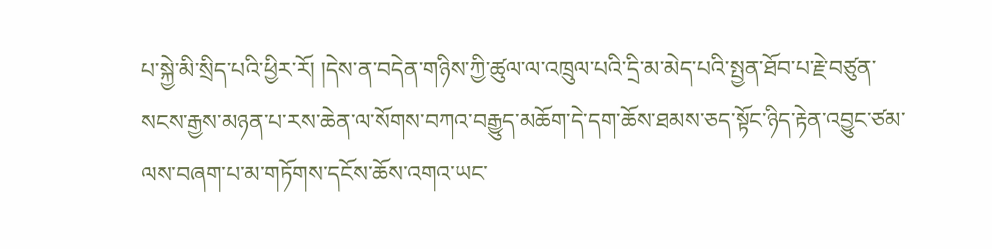པ་སྐྱེ་མི་སྲིད་པའི་ཕྱིར་རོ། །དེས་ན་བདེན་གཉིས་ཀྱི་ཚུལ་ལ་འཁྲུལ་པའི་དྲི་མ་མེད་པའི་སྤྱན་ཐོབ་པ་རྗེ་བཙུན་སངས་རྒྱས་མཉན་པ་རས་ཆེན་ལ་སོགས་བཀའ་བརྒྱུད་མཆོག་དེ་དག་ཆོས་ཐམས་ཅད་སྟོང་ཉིད་རྟེན་འབྱུང་ཙམ་ལས་བཞག་པ་མ་གཏོགས་དངོས་ཆོས་འགའ་ཡང་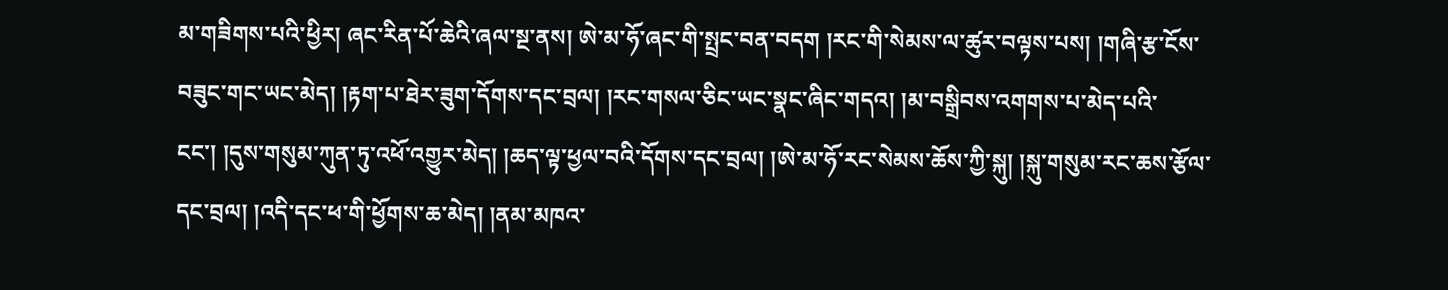མ་གཟིགས་པའི་ཕྱིར། ཞང་རིན་པོ་ཆེའི་ཞལ་སྔ་ནས། ཨེ་མ་ཧོ་ཞང་གི་སྤྲང་བན་བདག །རང་གི་སེམས་ལ་ཚུར་བལྟས་པས། །གཞི་རྩ་ངོས་བཟུང་གང་ཡང་མེད། །རྟག་པ་ཐེར་ཟུག་དོགས་དང་བྲལ། །རང་གསལ་ཅིང་ཡང་སྣང་ཞིང་གདའ། །མ་བསྒྲིབས་འགགས་པ་མེད་པའི་ངང་། །དུས་གསུམ་ཀུན་ཏུ་འཕོ་འགྱུར་མེད། །ཆད་ལྟ་ཕྱལ་བའི་དོགས་དང་བྲལ། །ཨེ་མ་ཧོ་རང་སེམས་ཆོས་ཀྱི་སྐུ། །སྐུ་གསུམ་རང་ཆས་རྩོལ་དང་བྲལ། །འདི་དང་ཕ་གི་ཕྱོགས་ཆ་མེད། །ནམ་མཁའ་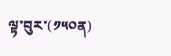ལྟ་བུར་(༡༥༠ན)